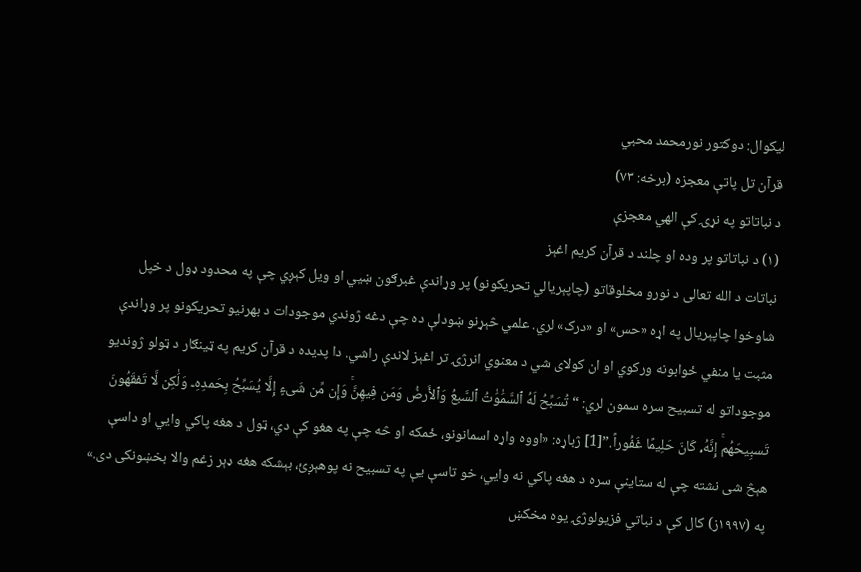لیکوال: دوکتور نورمحمد محبي
قرآن تل پاتې معجزه (برخه: ۷۳)
د نباتاتو په نړۍ کې الهي معجزې
(۱) د نباتاتو پر وده او چلند د قرآن کریم اغېز
نباتات د الله تعالی د نورو مخلوقاتو (چاپېریالي تحریکونو) پر وړاندې غبرګون ښيي او ویل کېږي چې په محدود ډول د خپل شاوخوا چاپېریال په اړه «حس» او «درک» لري. علمي څېړنو ښودلې ده چې دغه ژوندي موجودات د بهرنیو تحریکونو پر وړاندې مثبت یا منفي ځوابونه ورکوي او ان کولای شي د معنوي انرژۍ تر اغېز لاندې راشي. دا پدیده د قرآن کریم په ټینګار د ټولو ژوندیو موجوداتو له تسبیح سره سمون لري: “تُسَبِّحُ لَهُ ٱلسَّمَٰوَٰتُ ٱلسَّبعُ وَٱلأَرضُ وَمَن فِیهِنَّۚ وَإِن مِّن شَیءٍ إِلَّا یُسَبِّحُ بِحَمدِهِۦ وَلَٰكِن لَّا تَفقَهُونَ تَسبِیحَهُمۚ إِنَّهُۥ كَانَ حَلِیمًا غَفُوراً.”[1] ژباړه: «اووه واړه اسمانونو، ځمکه او څه چې په هغو کې دي، ټول د هغه پاکي وايي او داسې هېڅ شی نشته چې له ستاينې سره د هغه پاکي نه وايي، خو تاسې يې په تسبيح نه پوهېږئ، بېشکه هغه ډېر زغم والا بخښونکی دی.»
په (۱۹۹۷ز) کال کې د نباتي فزيولوژۍ يوه مخکښ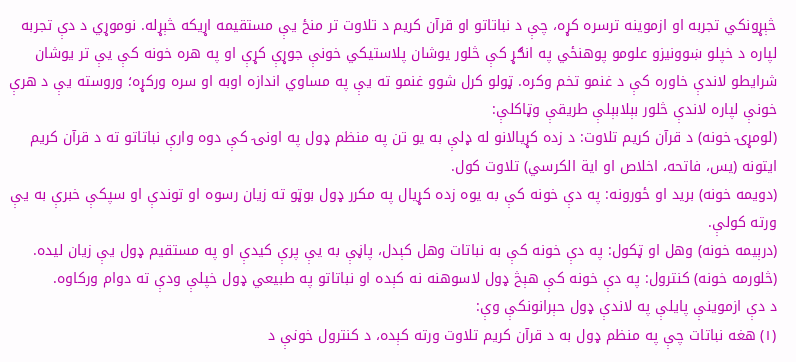څېړونکي تجربه او ازموينه ترسره کړه، چې د نباتاتو او قرآن کريم د تلاوت تر منځ يې مستقيمه اړيکه څېړله. نوموړي د دې تجربه لپاره د خپلو ښوونیزو علومو پوهنځي په انګړ کې څلور يوشان پلاستيکي خونې جوړې کړې او په هره خونه کې يې تر يوشان شرايطو لاندې خاوره کې د غنمو تخم وکره. ټولو کرل شوو غنمو ته يې په مساوي اندازه اوبه او سره ورکړه؛ وروسته يې د هرې خونې لپاره لاندې څلور بېلابېلې طريقې وټاکلې:
(لومړۍ خونه) د قرآن کریم تلاوت: د زده کړيالانو له ډلې به يو تن په منظم ډول په اونۍ کې دوه وارې نباتاتو ته د قرآن کريم ايتونه (يس، فاتحه، اخلاص او اية الکرسي) تلاوت کول.
(دویمه خونه) برید او ځورونه: په دې خونه کې به يوه زده کړيال په مکرر ډول بوټو ته زيان رسوه او توندې او سپکې خبرې به يې ورته کولې.
(درېیمه خونه) وهل او ټکول: په دې خونه کې به نباتات وهل کېدل، پاڼې به یې پرې کیدې او په مستقيم ډول يې زيان ليده.
(څلورمه خونه) کنترول: په دې خونه کې هېڅ ډول لاسوهنه نه کېده او نباتاتو په طبيعي ډول خپلې ودې ته دوام ورکاوه.
د دې ازموینې پايلې په لاندې ډول حېرانونکې وې:
(۱) هغه نباتات چې په منظم ډول به د قرآن کريم تلاوت ورته کېده، د کنترول خونې د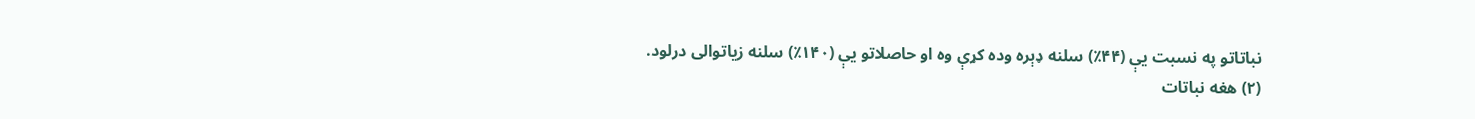نباتاتو په نسبت يې (۴۴٪) سلنه ډېره وده کړې وه او حاصلاتو يې (۱۴۰٪) سلنه زیاتوالی درلود.
(۲) هغه نباتات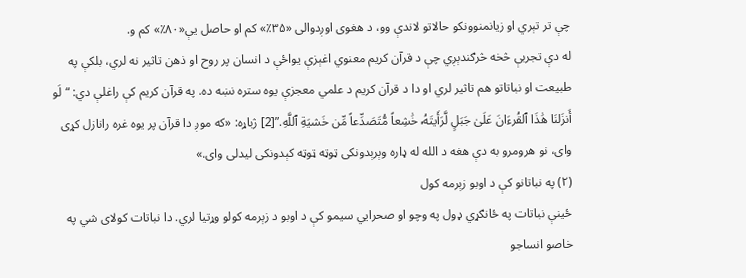چې تر تېري او زيانمنوونکو حالاتو لاندې وو، د هغوی اوږدوالی «۳۵٪» کم او حاصل يې«۸۰٪» کم و.
له دې تجربې څخه څرګندېږي چې د قرآن کريم معنوي اغېزې یواځې د انسان پر روح او ذهن تاثیر نه لري، بلکې په طبيعت او نباتاتو هم تاثير لري او دا د قرآن کريم د علمي معجزې يوه ستره نښه ده. په قرآن کریم کې راغلې دي: “لَو أَنزَلنَا هَٰذَا ٱلقُرءَانَ عَلَىٰ جَبَلٍ لَّرَأَیتَهُۥ خَٰشِعاً مُّتَصَدِّعاً مِّن خَشیَةِ ٱللَّهِ.”[2] ژباړه: «که موږ دا قرآن پر يوه غره رانازل کړی وای، نو هرومرو به دې هغه د الله له ډاره وېرېدونکی ټوټه ټوټه کېدونکی ليدلی وای.»
(۲) په نباتانو کې د اوبو زېرمه کول
ځينې نباتات په ځانګړي ډول په وچو او صحرايي سيمو کې د اوبو د زېرمه کولو وړتيا لري. دا نباتات کولای شي په خاصو انساجو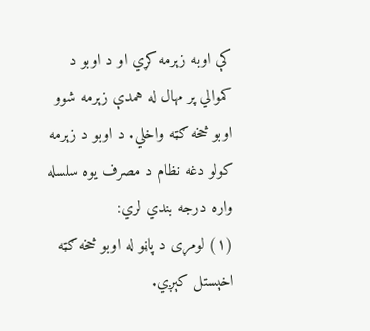کې اوبه زېرمه کړي او د اوبو د کموالي پر مهال له همدې زېرمه شوو اوبو څخه ګټه واخلي. د اوبو د زېرمه کولو دغه نظام د مصرف یوه سلسله واره درجه بندي لري:
(۱) لومړی د پاڼو له اوبو څخه ګټه اخېستل کېږي.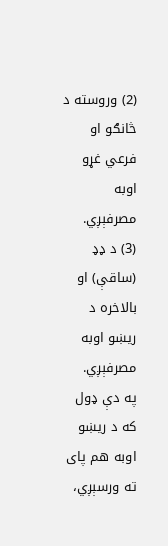(2) وروسته د څانګو او فرعي غړو اوبه مصرفېږي.
(3) د ډډ (ساقې) او بالاخره د ریښو اوبه مصرفېږي.
په دې ډول که د ریښو اوبه هم پای ته ورسېږي،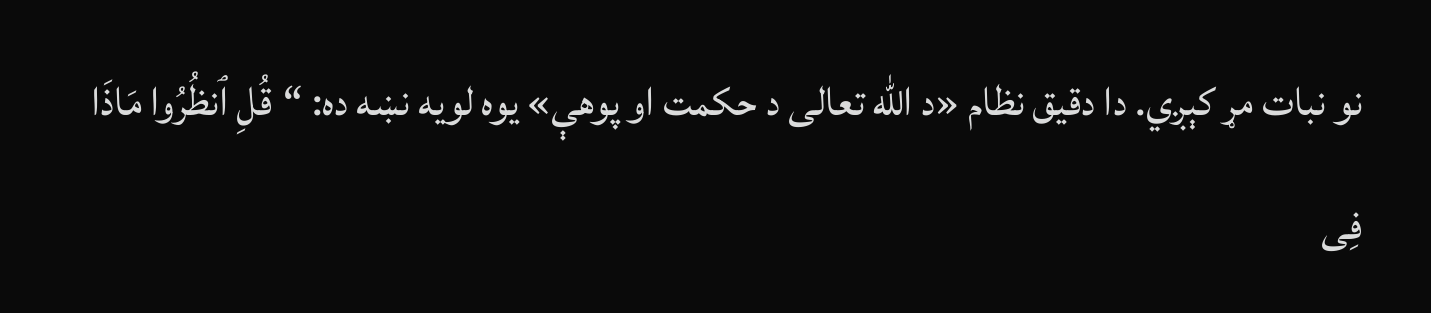نو نبات مړ کېږي. دا دقیق نظام «د الله تعالی د حکمت او پوهې» یوه لويه نښه ده: “قُلِ ٱنظُرُوا مَاذَا فِی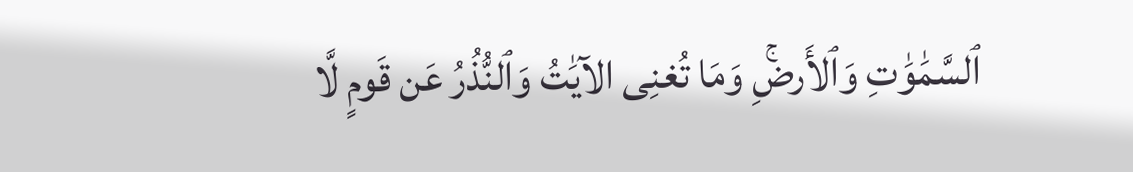ٱلسَّمَٰوَٰتِ وَٱلأَرضِۚ وَمَا تُغنِی الآیَٰتُ وَٱلنُّذُرُ عَن قَومٍ لَّا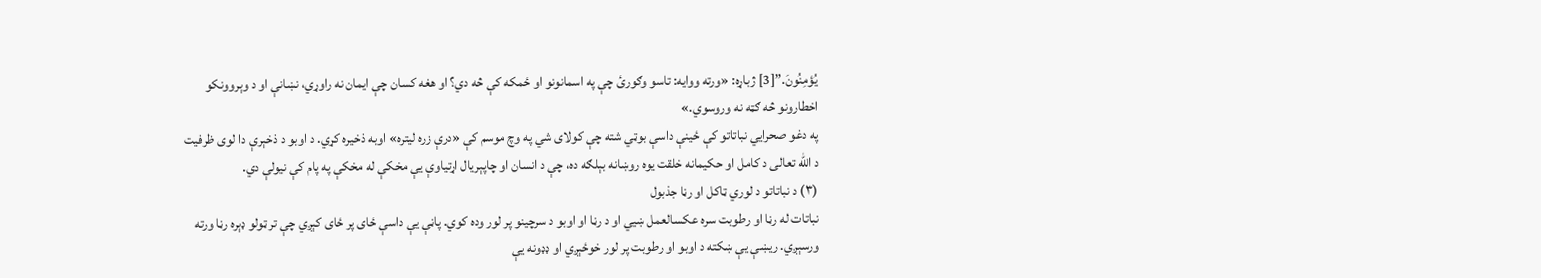یُؤمِنُونَ.”[3] ژباړه: «ورته ووايه: تاسو وګورئ چې په اسمانونو او ځمکه کې څه دي؟ او هغه کسان چې ايمان نه راوړي، نښانې او د وېروونکو اخطارونو څه ګټه نه وروسوي.»
په دغو صحرايي نباتاتو کې ځينې داسې بوټي شته چې کولای شي په وچ موسم کې «درې زره ليتره» اوبه ذخيره کړي. د اوبو د ذخېرې دا لوی ظرفیت د الله تعالی د کامل او حکيمانه خلقت يوه روښانه بېلګه ده، چې د انسان او چاپېریال اړتياوې يې مخکې له مخکې په پام کې نيولې دي.
(۳) د نباتاتو د لوري ټاکل او رڼا جذبول
نباتات له رڼا او رطوبت سره عکسالعمل ښيي او د رڼا او اوبو د سرچینو پر لور وده کوي. پاڼې يې داسې ځای پر ځای کېږي چې تر ټولو ډېره رڼا ورته ورسېږي. ريښې يې ښکته د اوبو او رطوبت پر لور خوځېږي او ډډونه يې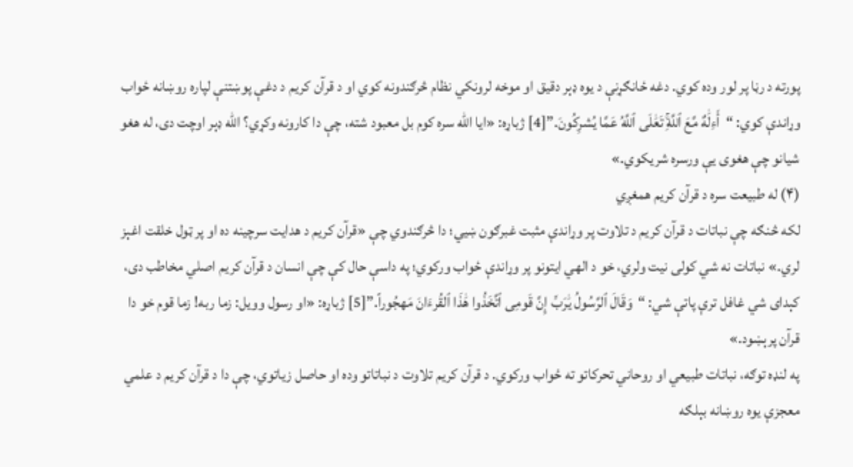پورته د رڼا پر لور وده کوي. دغه ځانګړنې د یوه ډېر دقیق او موخه لرونکي نظام څرګندونه کوي او د قرآن کریم د دغې پوښتنې لپاره روښانه ځواب وړاندې کوي: “أَءِلَٰهٌ مَّعَ ٱللَّهِۚ تَعَٰلَى ٱللَّهُ عَمَّا یُشرِكُونَ.”[4] ژباړه: «ايا الله سره کوم بل معبود شته، چې دا کارونه وکړي؟ الله ډېر اوچت دی، له هغو شيانو چې هغوی يې ورسره شريکوي.»
(۴) له طبیعت سره د قرآن کریم همغږي
لکه څنګه چې نباتات د قرآن کریم د تلاوت پر وړاندې مثبت غبرګون ښيي؛ دا څرګندوي چې «قرآن کریم د هدایت سرچینه ده او پر ټول خلقت اغېز لري.» نباتات نه شي کولی نیت ولري، خو د الهي ایتونو پر وړاندې ځواب ورکوي؛ په داسې حال کې چې انسان د قرآن کریم اصلي مخاطب دی، کېدای شي غافل ترې پاتې شي: “وَقَالَ ٱلرَّسُولُ یَٰرَبِّ إِنَّ قَومِی ٱتَّخَذُوا هَٰذَا ٱلقُرءَانَ مَهجُوراً.”[5] ژباړه: «او رسول وويل: زما ربه! زما قوم خو دا قرآن پرېښود.»
په لنډه توګه، نباتات طبیعي او روحاني تحرکاتو ته ځواب ورکوي. د قرآن کریم تلاوت د نباتاتو وده او حاصل زیاتوي، چې دا د قرآن کریم د علمي معجزې یوه روښانه بېلګه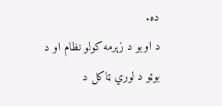ده.
د اوبو د زېرمه کولو نظام او د بوټو د لوري ټاکل د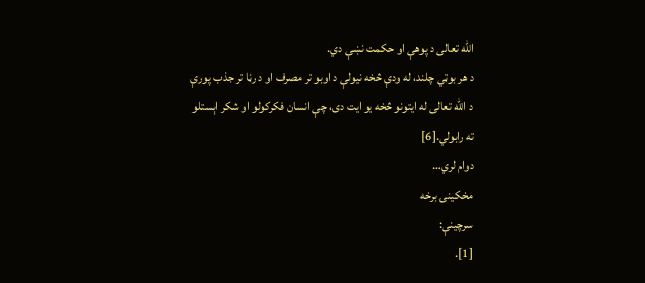الله تعالی د پوهې او حکمت نښې دي.
د هر بوټي چلند، له ودې څخه نیولې د اوبو تر مصرف او د رڼا تر جذب پورې د الله تعالی له ایتونو څخه یو ایت دی، چې انسان فکرکولو او شکر اېستلو ته رابولي.[6]
دوام لري…
مخکینۍ برخه
سرچینې:
[1].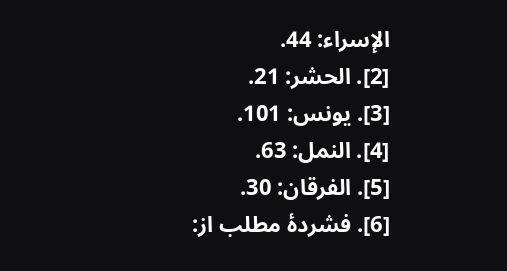الإسراء: 44.
[2]. الحشر: 21.
[3]. یونس: 101.
[4]. النمل: 63.
[5]. الفرقان: 30.
[6]. فشردۀ مطلب از: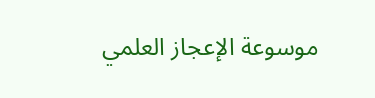موسوعة الإعجاز العلمي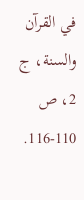في القرآن والسنة، ج 2، ص 110-116.